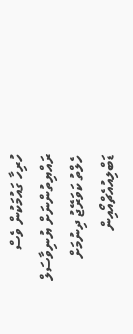ހުރިހާ ގައުމަކުން ވެސް ރައްޔިތުންނަށް ޔުނިވާސަލް ހެލްތު ކަވަރޭޖު ދިނުމަށް ޑަބްލިއުއެޗްއޯއިން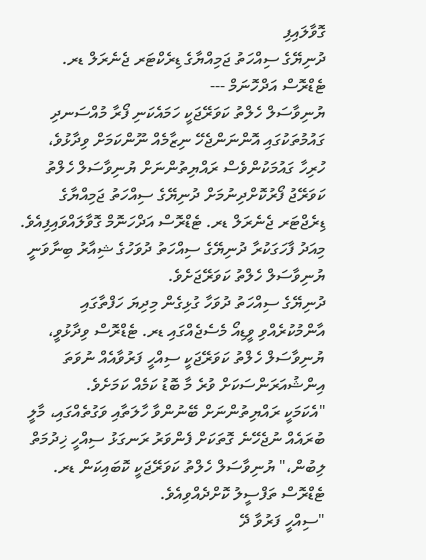ގޮވާލައިފި
ދުނިޔޭގެ ސިއްހަތު ޖަމިއްޔާގެ ޑިރެކްޓަރ ޖެނެރަލް ޑރ. ޓެޑްރޮސް އަދްހޮނަމް ---
ޔުނިވާސަލް ހެލްތު ކަވަރޭޖަކީ ހަމައެކަނި ފޯރާ މުއްސަނދި ގައުމުތަކުގައި އޮންނަންޖެހޭ ނިޒާމެއް ނޫންކަމަށް ވިދާޅުވެ، ހުރިހާ ގައުމަކުންވެސް ރައްޔިތުންނަށް ޔުނިވާސަލް ހެލްތު ކަވަރޭޖު ފޯރުކޮށްދިނުމަށް ދުނިޔޭގެ ސިއްހަތު ޖަމިއްޔާގެ ޑިރެޖްޓަރ ޖެނެރަލް ޑރ. ޓެޑްރޮސް އަދްހަނޮމް ގޮވާލައްވައިފިއެވެ.
މިއަދު ފާހަގަކުރާ ދުނިޔޭގެ ސިއްހަތު ދުވަހުގެ ޝިއާރު ބިނާވަނީ ޔުނިވާސަލް ހެލްތު ކަވަރޭޖަށެވެ.
ދުނިޔޭގެ ސިއްހަތު ދުވަހާ ގުޅިގެން މިދިޔަ ހަފްތާގައި އާންމުކުރެއްވި ވީޑިއޯ މެސެޖެއްގައި ޑރ. ޓެޑްރޮސް ވިދާޅުވީ، ޔުނިވާސަލް ހެލްތު ކަވަރޭޖަކީ ސިއްހީ ފަރުވާއެއް ނުވަތަ އިންޝުއަރަންސަކަށް ވުރެ މާ ބޮޑު ކަމެއް ކަމަށެވެ.
"އެކަމަކީ ރައްޔިތުންނަށް ބޭނުންވާ ހާލަތާއި ވަގުތެއްގައި، މާލީ ބުރައެއް ނުޖެހޭނެ ގޮތަކަށް ފެންވަރު ރަނގަޅު ސިއްހީ ޚިދުމަތް ލިބުން،" ޔުނިވާސަލް ހެލްތު ކަވަރޭޖަކީ ކޮބައިކަން ޑރ. ޓެޑްރޮސް ތަފްސީލު ކޮށްދެއްވިއެވެ.
"ސިއްހީ ފަރުވާ ދޭ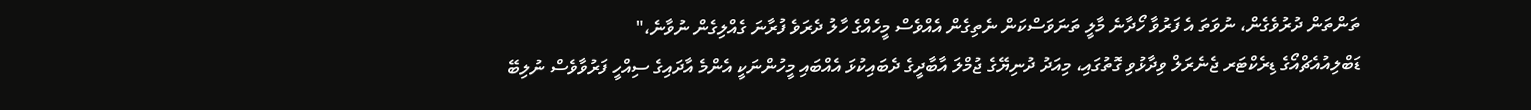ތަންތަން ދުރުވެގެން، ނުވަތަ އެ ފަރުވާ ހޯދާނެ މާލީ ތަނަވަސްކަން ނެތިގެން އެއްވެސް މީހެއްގެ ހާލު ދެރަވެ ފުރާނަ ގެއްލިގެން ނުވާނެ،"
ޑަބްލިއުއެޗްއޯގެ ޑިރެކްޓަރ ޖެނެރަލް ވިދާޅުވި ގޮތުގައި، މިއަދު ދުނިޔޭގެ ޖުމްލަ އާބާދީގެ ދެބައިކުޅަ އެއްބައި މީހުންނަކީ އެންމެ އާދައިގެ ސިއްހީ ފަރުވާވެސް ނުލިބޭ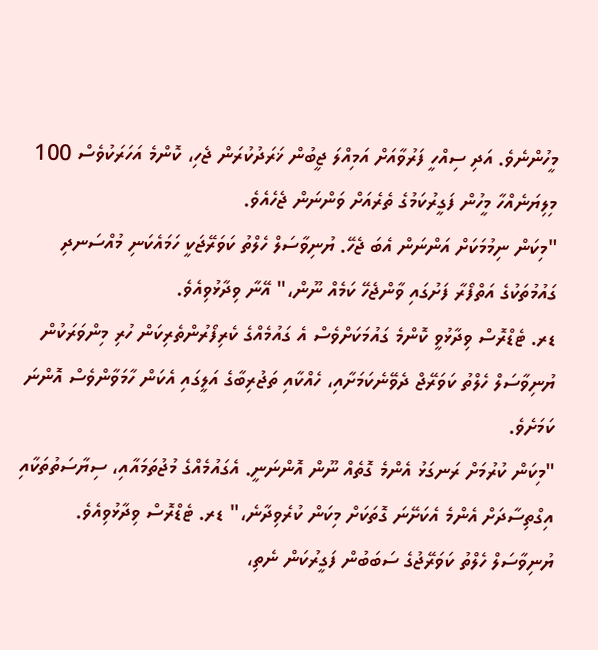މީހުންނެވެ. އަދި ސިއްހީ ފަރުވާއަށް އަމިއްލަ ޖީބުން ޚަރަދުކުރަން ޖެހި، ކޮންމެ އަހަރަކުވެސް 100 މިލިޔަނެއްހާ މީހުން ފަގީރުކަމުގެ ތެރެއަށް ވަންނަން ޖެހެއެވެ.
"މިކަން ނިމުމަކަށް އަންނަން އެބަ ޖެހޭ. ޔުނިވާސަލް ހެލްތު ކަވަރޭޖަކީ ހަމައެކަނި މުއްސަނދި ގައުމުތަކުގެ އަތްފޯރާ ފަށުގައި ވާންޖެހޭ ކަމެއް ނޫން،" އޭނާ ވިދާޅުވިއެވެ.
ޑރ. ޓެޑްރޮސް ވިދާޅުވީ ކޮންމެ ގައުމަކަށްވެސް އެ ގައުމެއްގެ ކެރިފޯރުންތެރިކަން ހުރި މިންވަރަކުން ޔުނިވާސަލް ހެލްތު ކަވަރޭޖް ދެވޭނެކަމަށާއި، ހެއްކާއި ތަޖުރިބާގެ އަލީގައި އެކަން ހާމަވާންވެސް އޮންނަ ކަމަށެވެ.
"މިކަން ކުރުމަށް ރަނގަޅު އެންމެ ގޮތެއް ނޫން އޮންނަނީ. އެގައުމެއްގެ މުޖުތަމައާއި، ސިޔާސަތުތަކާއި އިގްތިސާދަށް އެންމެ އެކަށޭނަ ގޮތަކަށް މިކަން ކުރެވިދާނެ،" ޑރ. ޓެޑްރޮސް ވިދާޅުވިއެވެ.
ޔުނިވާސަލް ހެލްތު ކަވަރޭޖުގެ ސަބަބުން ފަގީރުކަން ނެތި،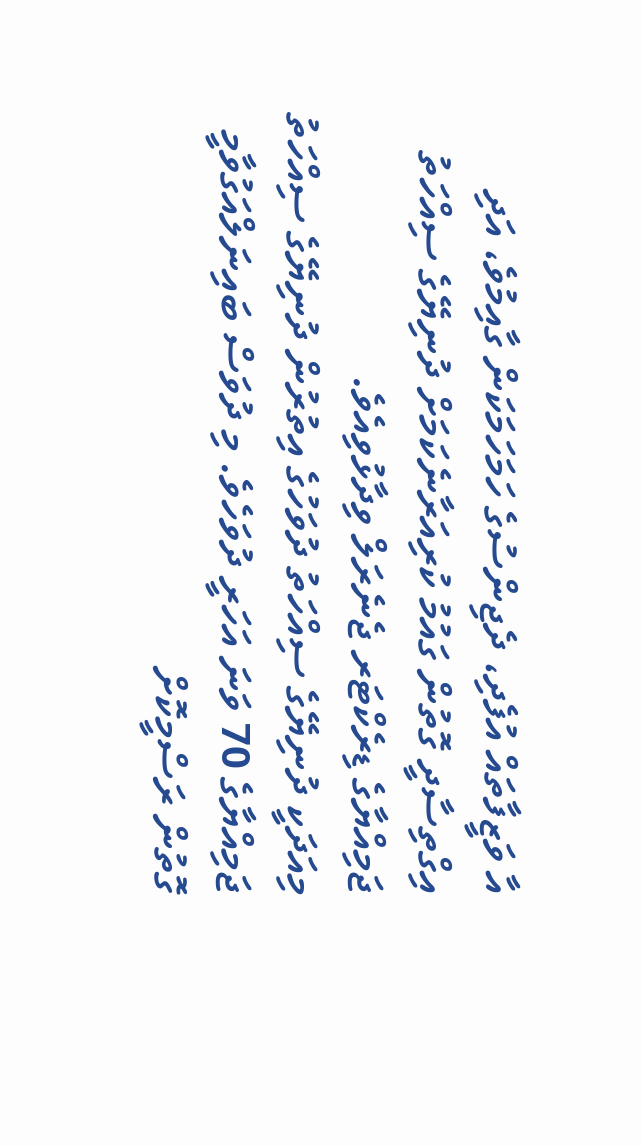އާ ވަޒީފާތައް އުފެދި، ދެޖިންސުގެ ހަމަހަމަކަން ގާއިމުވެ، އަދި އިގްތިސާދީ ގޮތުން ގައުމު ކުރިއަރާނެކަމަށް ދުނިޔޭގެ ސިއްހަތު ޖަމިއްޔާގެ ޑިރެކްޓަރ ޖެނެރަލް ވިދާޅުވިއެވެ.
މިއަދަކީ ދުނިޔޭގެ ސިއްހަތު ދުވަހުގެ އިތުރުން ދުނިޔޭގެ ސިއްހަތު ޖަމިއްޔާގެ 70 ވަނަ އަހަރީ ދުވަހެވެ. މި ދުވަސް ބައިނަލްއަގުވާމީ ގޮތުން ރަސްމީކޮށް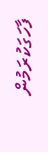ފާހަގަކުރަމުން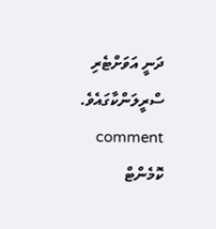ދަނީ އަވަށްޓެރި ސްރީލަންކާގައެވެ.
comment ކޮމެންޓް